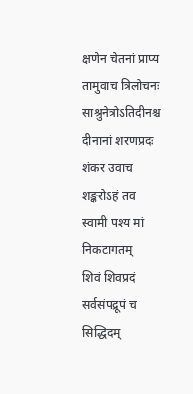क्षणेन चेतनां प्राप्य तामुवाच त्रिलोचनः
साश्रुनेत्रोऽतिदीनश्च दीनानां शरणप्रदः
शंकर उवाच शङ्करोऽहं तव स्वामी पश्य मां निकटागतम्
शिवं शिवप्रदं सर्वसंपद्रूपं च सिद्धिदम्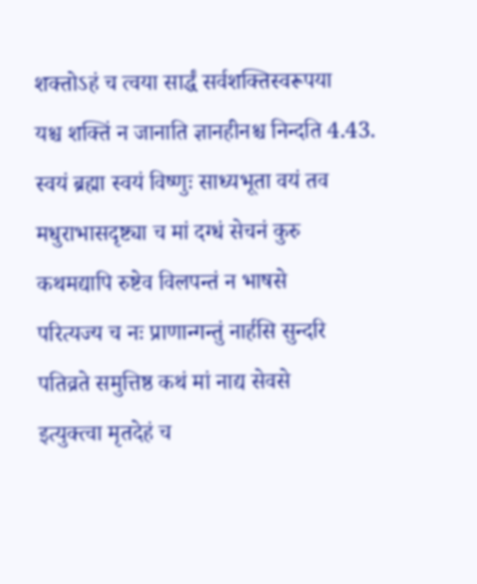शक्तोऽहं च त्वया सार्द्धं सर्वशक्तिस्वरूपया
यश्च शक्तिं न जानाति ज्ञानहीनश्च निन्दति 4.43.
स्वयं ब्रह्मा स्वयं विष्णुः साध्यभूता वयं तव
मधुराभासदृष्ट्या च मां दग्धं सेचनं कुरु
कथमद्यापि रुष्टेव विलपन्तं न भाषसे
परित्यज्य च नः प्राणान्गन्तुं नार्हसि सुन्दरि
पतिव्रते समुत्तिष्ठ कथं मां नाद्य सेवसे
इत्युक्त्वा मृतदेहं च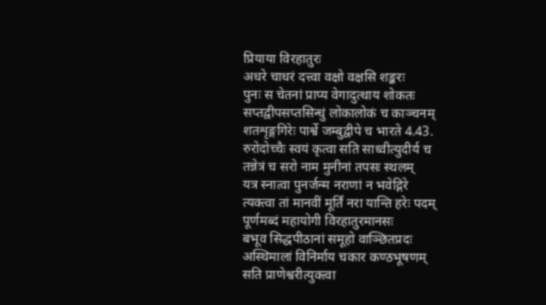प्रियाया विरहातुरः
अधरे चाधरं दत्त्वा वक्षो वक्षसि शङ्करः
पुनः स चेतनां प्राप्य वेगादुत्थाय शोकतः
सप्तद्वीपसप्तसिन्धुं लोकालोकं च काञ्चनम्
शतशृङ्गगिरेः पार्श्वे जम्बुद्वीपे च भारते 4.43.
रुरोदोच्चैः स्वयं कृत्वा सति साध्वीत्युदीर्य च
तन्नेत्रं च सरो नाम मुनीनां तपसः स्थलम्
यत्र स्नात्वा पुनर्जन्म नराणां न भवेद्गिरे
त्यक्त्वा तां मानवीं मूर्तिं नरा यान्ति हरेः पदम्
पूर्णमब्दं महायोगी विरहातुरमानसः
बभूव सिद्धपीठानां समूहो वाञ्छितप्रदः
अस्थिमालां विनिर्माय चकार कण्ठभूषणम्
सति प्राणेश्वरीत्युक्त्वा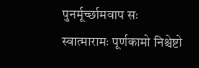पुनर्मूर्च्छामवाप सः
स्वात्मारामः पूर्णकामो निश्चेष्टो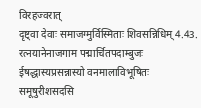विरहज्वरात्
दृष्ट्वा देवाः समाजग्मुर्विस्मिताः शिवसन्निधिम् 4.43.
रत्नयानेनाजगाम पद्मार्चितपदाम्बुजः
ईषद्धास्यप्रसन्नास्यो वनमालाविभूषितः
समूषुरीशसदसि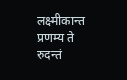लक्ष्मीकान्त प्रणम्य ते रुदन्तं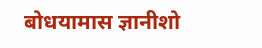बोधयामास ज्ञानीशो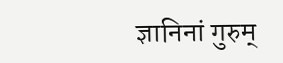ज्ञानिनां गुरुम्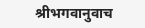श्रीभगवानुवाच